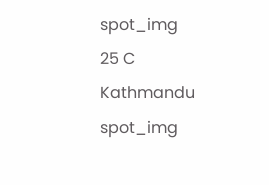spot_img
25 C
Kathmandu
spot_img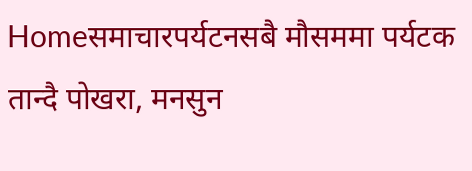Homeसमाचारपर्यटनसबै मौसममा पर्यटक तान्दै पोखरा, मनसुन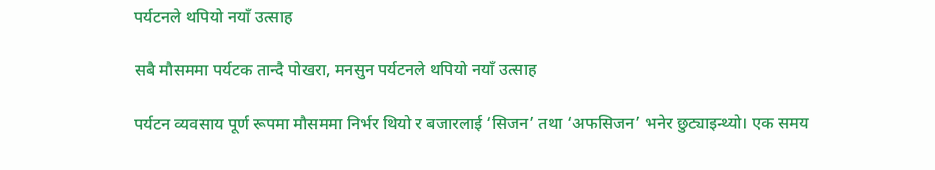पर्यटनले थपियो नयाँ उत्साह

सबै मौसममा पर्यटक तान्दै पोखरा, मनसुन पर्यटनले थपियो नयाँ उत्साह

पर्यटन व्यवसाय पूर्ण रूपमा मौसममा निर्भर थियो र बजारलाई ‘सिजन’ तथा ‘अफसिजन’ भनेर छुट्याइन्थ्यो। एक समय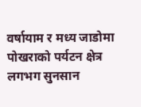वर्षायाम र मध्य जाडोमा पोखराको पर्यटन क्षेत्र लगभग सुनसान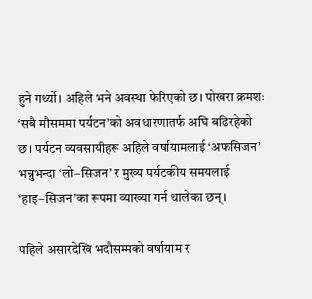हुने गर्थ्यो। अहिले भने अवस्था फेरिएको छ। पोखरा क्रमशः ‘सबै मौसममा पर्यटन’को अवधारणातर्फ अघि बढिरहेको छ। पर्यटन व्यवसायीहरू अहिले वर्षायामलाई ‘अफसिजन’ भन्नुभन्दा ‘लो–सिजन’ र मुख्य पर्यटकीय समयलाई ‘हाइ–सिजन’का रूपमा व्याख्या गर्न थालेका छन्।

पहिले असारदेखि भदौसम्मको वर्षायाम र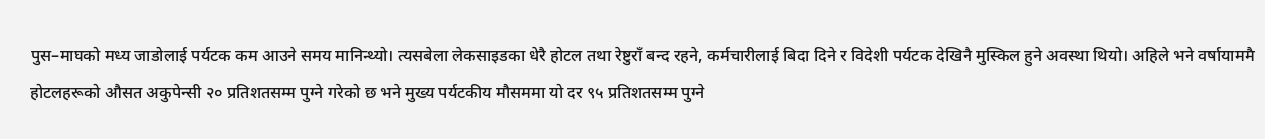पुस–माघको मध्य जाडोलाई पर्यटक कम आउने समय मानिन्थ्यो। त्यसबेला लेकसाइडका धेरै होटल तथा रेष्टुराँ बन्द रहने, कर्मचारीलाई बिदा दिने र विदेशी पर्यटक देखिनै मुस्किल हुने अवस्था थियो। अहिले भने वर्षायाममै होटलहरूको औसत अकुपेन्सी २० प्रतिशतसम्म पुग्ने गरेको छ भने मुख्य पर्यटकीय मौसममा यो दर ९५ प्रतिशतसम्म पुग्ने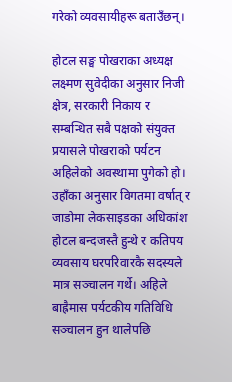गरेको व्यवसायीहरू बताउँछन्।

होटल सङ्घ पोखराका अध्यक्ष लक्ष्मण सुवेदीका अनुसार निजी क्षेत्र, सरकारी निकाय र सम्बन्धित सबै पक्षको संयुक्त प्रयासले पोखराको पर्यटन अहिलेको अवस्थामा पुगेको हो। उहाँका अनुसार विगतमा वर्षात् र जाडोमा लेकसाइडका अधिकांश होटल बन्दजस्तै हुन्थे र कतिपय व्यवसाय घरपरिवारकै सदस्यले मात्र सञ्चालन गर्थे। अहिले बाह्रैमास पर्यटकीय गतिविधि सञ्चालन हुन थालेपछि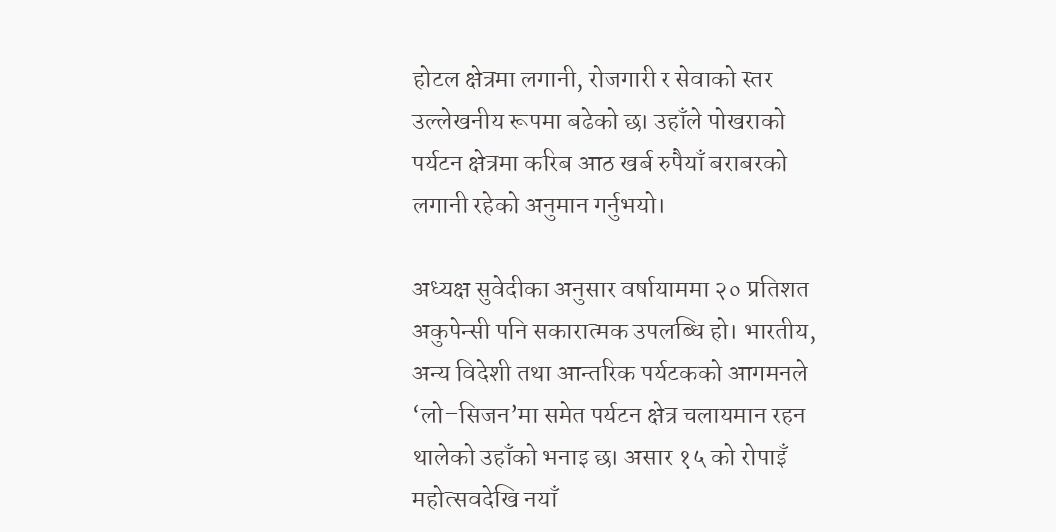होटल क्षेत्रमा लगानी, रोजगारी र सेवाको स्तर उल्लेखनीय रूपमा बढेको छ। उहाँले पोखराको पर्यटन क्षेत्रमा करिब आठ खर्ब रुपैयाँ बराबरको लगानी रहेको अनुमान गर्नुभयो।

अध्यक्ष सुवेदीका अनुसार वर्षायाममा २० प्रतिशत अकुपेन्सी पनि सकारात्मक उपलब्धि हो। भारतीय, अन्य विदेशी तथा आन्तरिक पर्यटकको आगमनले ‘लो–सिजन’मा समेत पर्यटन क्षेत्र चलायमान रहन थालेको उहाँको भनाइ छ। असार १५ को रोपाइँ महोत्सवदेखि नयाँ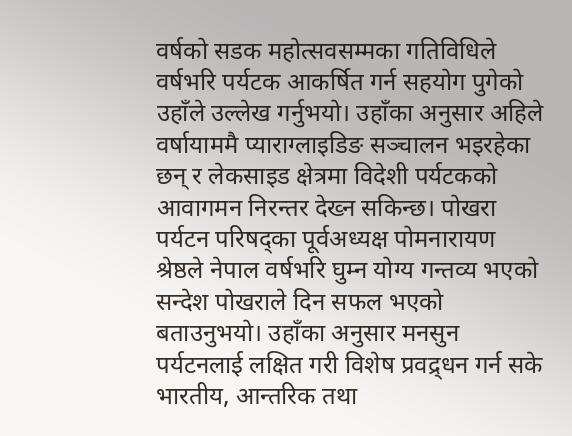वर्षको सडक महोत्सवसम्मका गतिविधिले वर्षभरि पर्यटक आकर्षित गर्न सहयोग पुगेको उहाँले उल्लेख गर्नुभयो। उहाँका अनुसार अहिले वर्षायाममै प्याराग्लाइडिङ सञ्चालन भइरहेका छन् र लेकसाइड क्षेत्रमा विदेशी पर्यटकको आवागमन निरन्तर देख्न सकिन्छ। पोखरा पर्यटन परिषद्का पूर्वअध्यक्ष पोमनारायण श्रेष्ठले नेपाल वर्षभरि घुम्न योग्य गन्तव्य भएको सन्देश पोखराले दिन सफल भएको बताउनुभयो। उहाँका अनुसार मनसुन पर्यटनलाई लक्षित गरी विशेष प्रवद्र्धन गर्न सके भारतीय, आन्तरिक तथा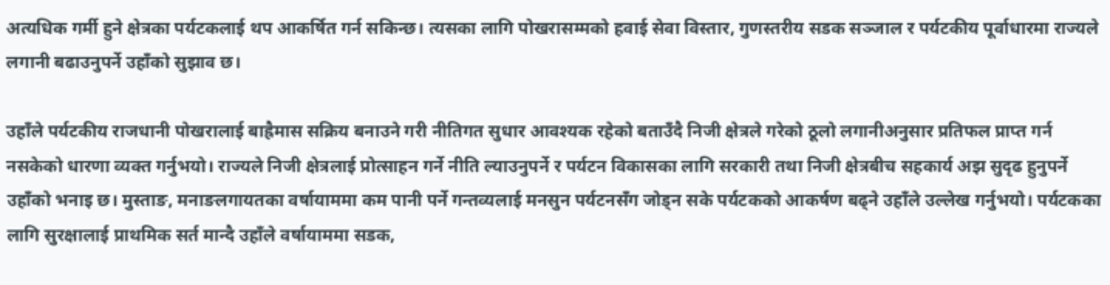अत्यधिक गर्मी हुने क्षेत्रका पर्यटकलाई थप आकर्षित गर्न सकिन्छ। त्यसका लागि पोखरासम्मको हवाई सेवा विस्तार, गुणस्तरीय सडक सञ्जाल र पर्यटकीय पूर्वाधारमा राज्यले लगानी बढाउनुपर्ने उहाँको सुझाव छ।

उहाँले पर्यटकीय राजधानी पोखरालाई बाह्रैमास सक्रिय बनाउने गरी नीतिगत सुधार आवश्यक रहेको बताउँदै निजी क्षेत्रले गरेको ठूलो लगानीअनुसार प्रतिफल प्राप्त गर्न नसकेको धारणा व्यक्त गर्नुभयो। राज्यले निजी क्षेत्रलाई प्रोत्साहन गर्ने नीति ल्याउनुपर्ने र पर्यटन विकासका लागि सरकारी तथा निजी क्षेत्रबीच सहकार्य अझ सुदृढ हुनुपर्ने उहाँको भनाइ छ। मुस्ताङ, मनाङलगायतका वर्षायाममा कम पानी पर्ने गन्तव्यलाई मनसुन पर्यटनसँग जोड्न सके पर्यटकको आकर्षण बढ्ने उहाँले उल्लेख गर्नुभयो। पर्यटकका लागि सुरक्षालाई प्राथमिक सर्त मान्दै उहाँले वर्षायाममा सडक,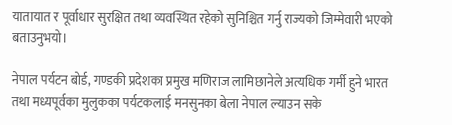यातायात र पूर्वाधार सुरक्षित तथा व्यवस्थित रहेको सुनिश्चित गर्नु राज्यको जिम्मेवारी भएको बताउनुभयो।

नेपाल पर्यटन बोर्ड, गण्डकी प्रदेशका प्रमुख मणिराज लामिछानेले अत्यधिक गर्मी हुने भारत तथा मध्यपूर्वका मुलुकका पर्यटकलाई मनसुनका बेला नेपाल ल्याउन सके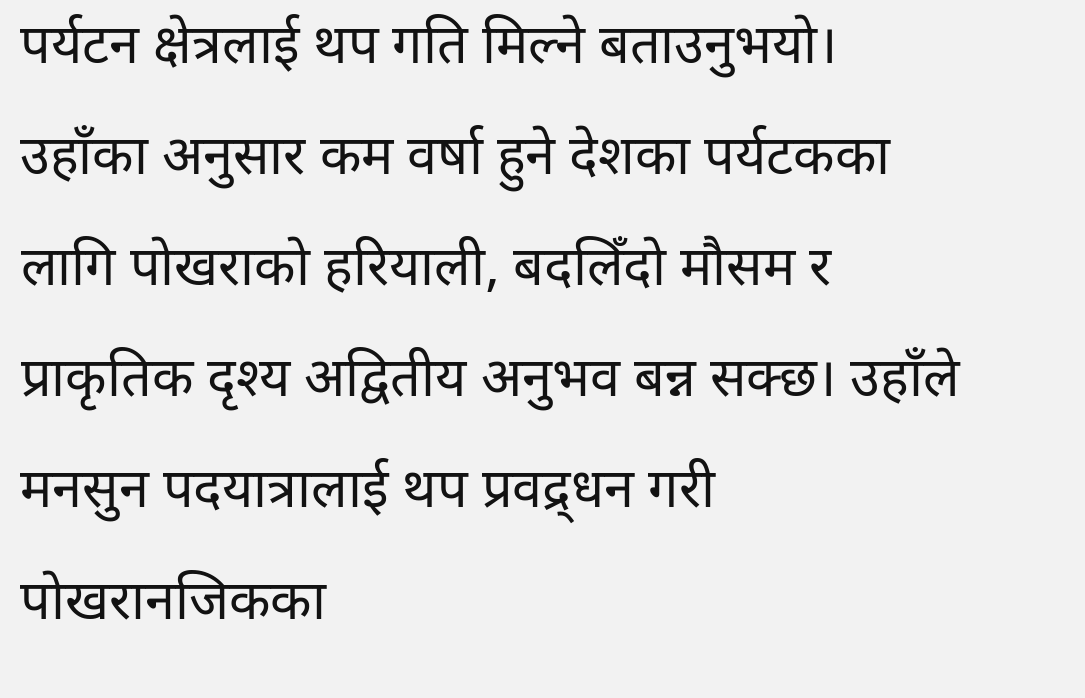पर्यटन क्षेत्रलाई थप गति मिल्ने बताउनुभयो। उहाँका अनुसार कम वर्षा हुने देशका पर्यटकका लागि पोखराको हरियाली, बदलिँदो मौसम र प्राकृतिक दृश्य अद्वितीय अनुभव बन्न सक्छ। उहाँले मनसुन पदयात्रालाई थप प्रवद्र्धन गरी पोखरानजिकका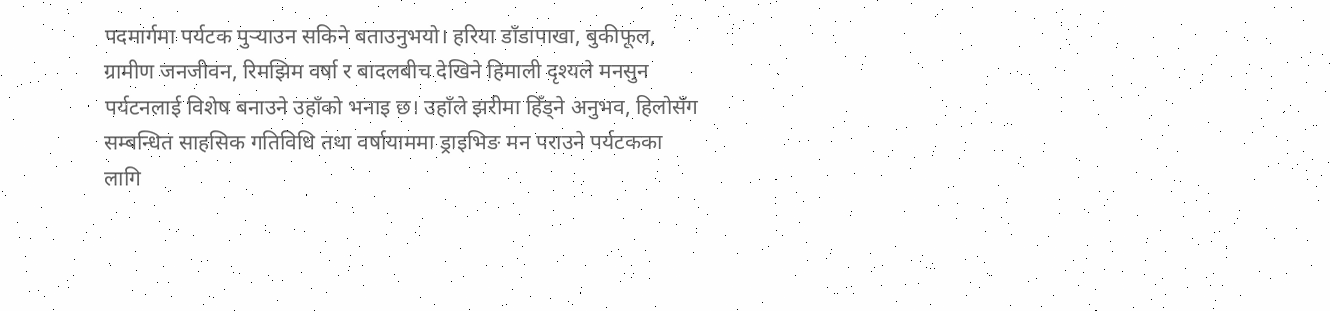पदमार्गमा पर्यटक पुर्‍याउन सकिने बताउनुभयो। हरिया डाँडापाखा, बुकीफूल, ग्रामीण जनजीवन, रिमझिम वर्षा र बादलबीच देखिने हिमाली दृश्यले मनसुन पर्यटनलाई विशेष बनाउने उहाँको भनाइ छ। उहाँले झरीमा हिँड्ने अनुभव, हिलोसँग सम्बन्धित साहसिक गतिविधि तथा वर्षायाममा ड्राइभिङ मन पराउने पर्यटकका लागि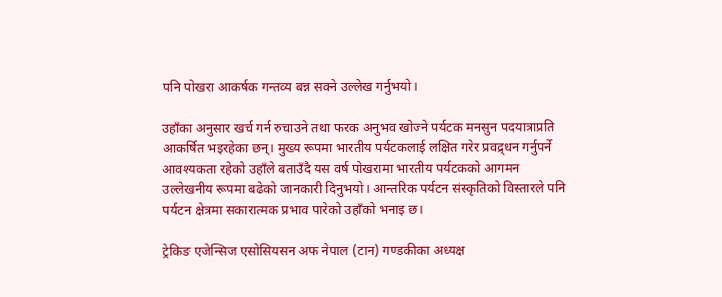पनि पोखरा आकर्षक गन्तव्य बन्न सक्ने उल्लेख गर्नुभयो।

उहाँका अनुसार खर्च गर्न रुचाउने तथा फरक अनुभव खोज्ने पर्यटक मनसुन पदयात्राप्रति आकर्षित भइरहेका छन्। मुख्य रूपमा भारतीय पर्यटकलाई लक्षित गरेर प्रवद्र्धन गर्नुपर्ने आवश्यकता रहेको उहाँले बताउँदै यस वर्ष पोखरामा भारतीय पर्यटकको आगमन उल्लेखनीय रूपमा बढेको जानकारी दिनुभयो। आन्तरिक पर्यटन संस्कृतिको विस्तारले पनि पर्यटन क्षेत्रमा सकारात्मक प्रभाव पारेको उहाँको भनाइ छ।

ट्रेकिङ एजेन्सिज एसोसियसन अफ नेपाल (टान) गण्डकीका अध्यक्ष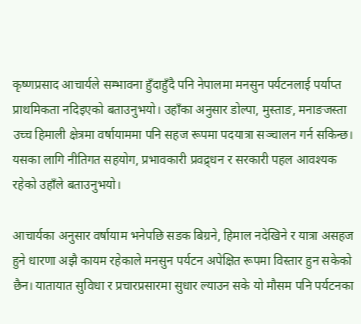कृष्णप्रसाद आचार्यले सम्भावना हुँदाहुँदै पनि नेपालमा मनसुन पर्यटनलाई पर्याप्त प्राथमिकता नदिइएको बताउनुभयो। उहाँका अनुसार डोल्पा, मुस्ताङ, मनाङजस्ता उच्च हिमाली क्षेत्रमा वर्षायाममा पनि सहज रूपमा पदयात्रा सञ्चालन गर्न सकिन्छ। यसका लागि नीतिगत सहयोग, प्रभावकारी प्रवद्र्धन र सरकारी पहल आवश्यक रहेको उहाँले बताउनुभयो।

आचार्यका अनुसार वर्षायाम भनेपछि सडक बिग्रने, हिमाल नदेखिने र यात्रा असहज हुने धारणा अझै कायम रहेकाले मनसुन पर्यटन अपेक्षित रूपमा विस्तार हुन सकेको छैन। यातायात सुविधा र प्रचारप्रसारमा सुधार ल्याउन सके यो मौसम पनि पर्यटनका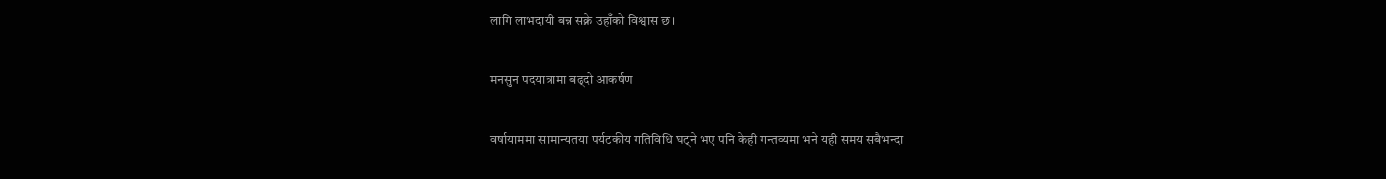लागि लाभदायी बन्न सक्ने उहाँको विश्वास छ।

मनसुन पदयात्रामा बढ्दो आकर्षण

वर्षायाममा सामान्यतया पर्यटकीय गतिविधि घट्ने भए पनि केही गन्तव्यमा भने यही समय सबैभन्दा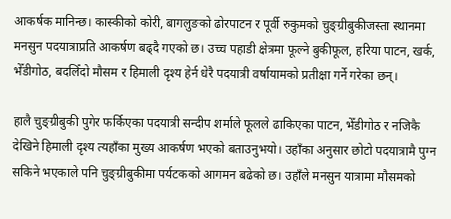आकर्षक मानिन्छ। कास्कीको कोरी, बागलुङको ढोरपाटन र पूर्वी रुकुमको चुङ्ग्रीबुकीजस्ता स्थानमा मनसुन पदयात्राप्रति आकर्षण बढ्दै गएको छ। उच्च पहाडी क्षेत्रमा फूल्ने बुकीफूल, हरिया पाटन, खर्क, भेँडीगोठ, बदलिँदो मौसम र हिमाली दृश्य हेर्न धेरै पदयात्री वर्षायामको प्रतीक्षा गर्ने गरेका छन्।

हालै चुङ्ग्रीबुकी पुगेर फर्किएका पदयात्री सन्दीप शर्माले फूलले ढाकिएका पाटन, भेँडीगोठ र नजिकै देखिने हिमाली दृश्य त्यहाँका मुख्य आकर्षण भएको बताउनुभयो। उहाँका अनुसार छोटो पदयात्रामै पुग्न सकिने भएकाले पनि चुङ्ग्रीबुकीमा पर्यटकको आगमन बढेको छ। उहाँले मनसुन यात्रामा मौसमको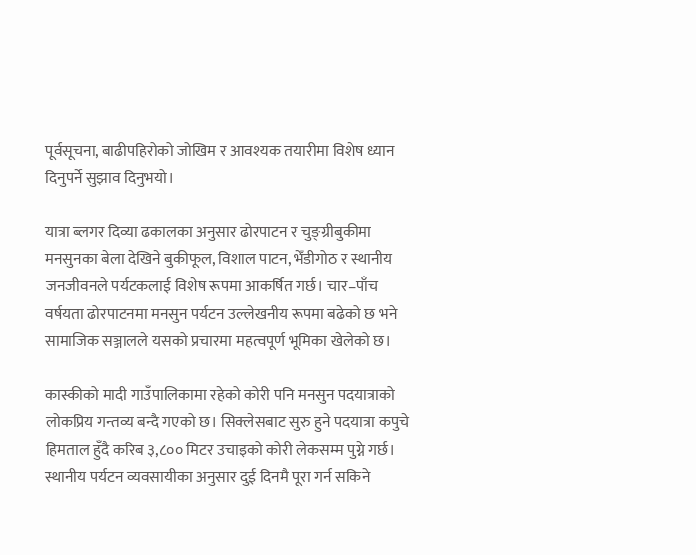पूर्वसूचना, बाढीपहिरोको जोखिम र आवश्यक तयारीमा विशेष ध्यान दिनुपर्ने सुझाव दिनुभयो।

यात्रा ब्लगर दिव्या ढकालका अनुसार ढोरपाटन र चुङ्ग्रीबुकीमा मनसुनका बेला देखिने बुकीफूल, विशाल पाटन, भेँडीगोठ र स्थानीय जनजीवनले पर्यटकलाई विशेष रूपमा आकर्षित गर्छ। चार–पाँच वर्षयता ढोरपाटनमा मनसुन पर्यटन उल्लेखनीय रूपमा बढेको छ भने सामाजिक सञ्जालले यसको प्रचारमा महत्वपूर्ण भूमिका खेलेको छ।

कास्कीको मादी गाउँपालिकामा रहेको कोरी पनि मनसुन पदयात्राको लोकप्रिय गन्तव्य बन्दै गएको छ। सिक्लेसबाट सुरु हुने पदयात्रा कपुचे हिमताल हुँदै करिब ३,८०० मिटर उचाइको कोरी लेकसम्म पुग्ने गर्छ। स्थानीय पर्यटन व्यवसायीका अनुसार दुई दिनमै पूरा गर्न सकिने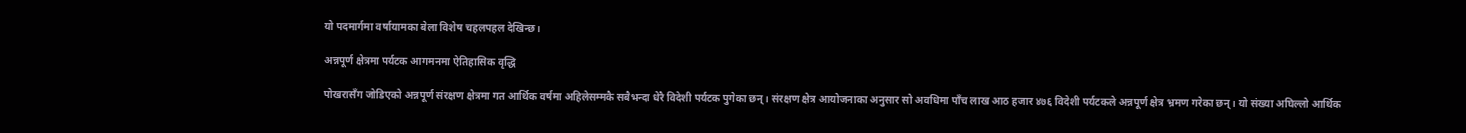यो पदमार्गमा वर्षायामका बेला विशेष चहलपहल देखिन्छ।

अन्नपूर्ण क्षेत्रमा पर्यटक आगमनमा ऐतिहासिक वृद्धि

पोखरासँग जोडिएको अन्नपूर्ण संरक्षण क्षेत्रमा गत आर्थिक वर्षमा अहिलेसम्मकै सबैभन्दा धेरै विदेशी पर्यटक पुगेका छन्। संरक्षण क्षेत्र आयोजनाका अनुसार सो अवधिमा पाँच लाख आठ हजार ४७६ विदेशी पर्यटकले अन्नपूर्ण क्षेत्र भ्रमण गरेका छन्। यो संख्या अघिल्लो आर्थिक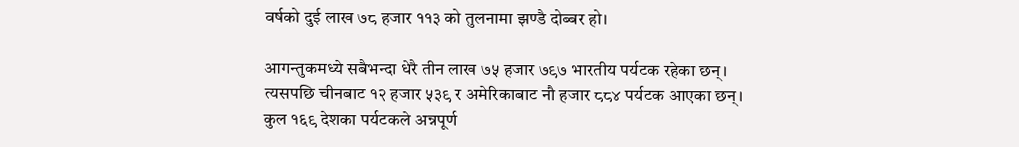वर्षको दुई लाख ७८ हजार ११३ को तुलनामा झण्डै दोब्बर हो।

आगन्तुकमध्ये सबैभन्दा धेरै तीन लाख ७५ हजार ७९७ भारतीय पर्यटक रहेका छन्। त्यसपछि चीनबाट १२ हजार ५३९ र अमेरिकाबाट नौ हजार ८८४ पर्यटक आएका छन्। कुल १६९ देशका पर्यटकले अन्नपूर्ण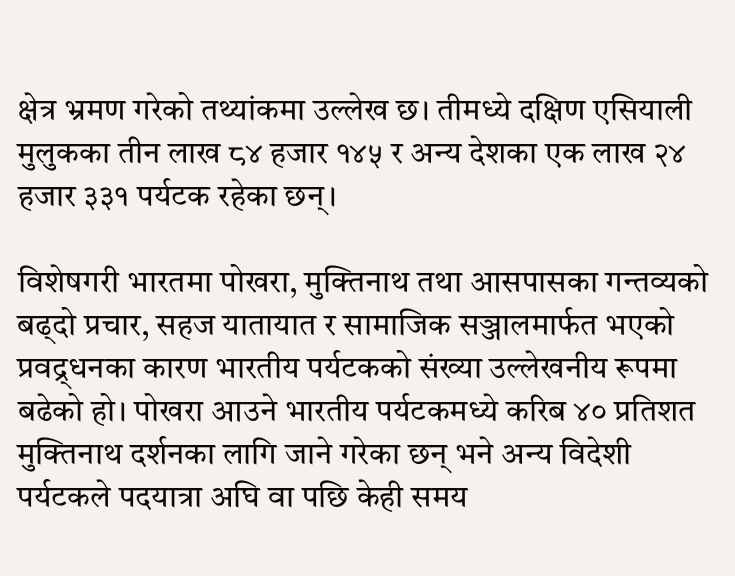क्षेत्र भ्रमण गरेको तथ्यांकमा उल्लेख छ। तीमध्ये दक्षिण एसियाली मुलुकका तीन लाख ८४ हजार १४५ र अन्य देशका एक लाख २४ हजार ३३१ पर्यटक रहेका छन्।

विशेषगरी भारतमा पोखरा, मुक्तिनाथ तथा आसपासका गन्तव्यको बढ्दो प्रचार, सहज यातायात र सामाजिक सञ्जालमार्फत भएको प्रवद्र्धनका कारण भारतीय पर्यटकको संख्या उल्लेखनीय रूपमा बढेको हो। पोखरा आउने भारतीय पर्यटकमध्ये करिब ४० प्रतिशत मुक्तिनाथ दर्शनका लागि जाने गरेका छन् भने अन्य विदेशी पर्यटकले पदयात्रा अघि वा पछि केही समय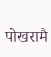पोखरामै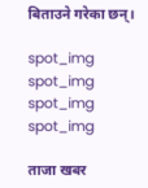बिताउने गरेका छन्।

spot_img
spot_img
spot_img
spot_img

ताजा खबर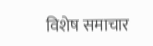विशेष समाचार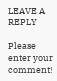LEAVE A REPLY

Please enter your comment!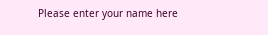Please enter your name here